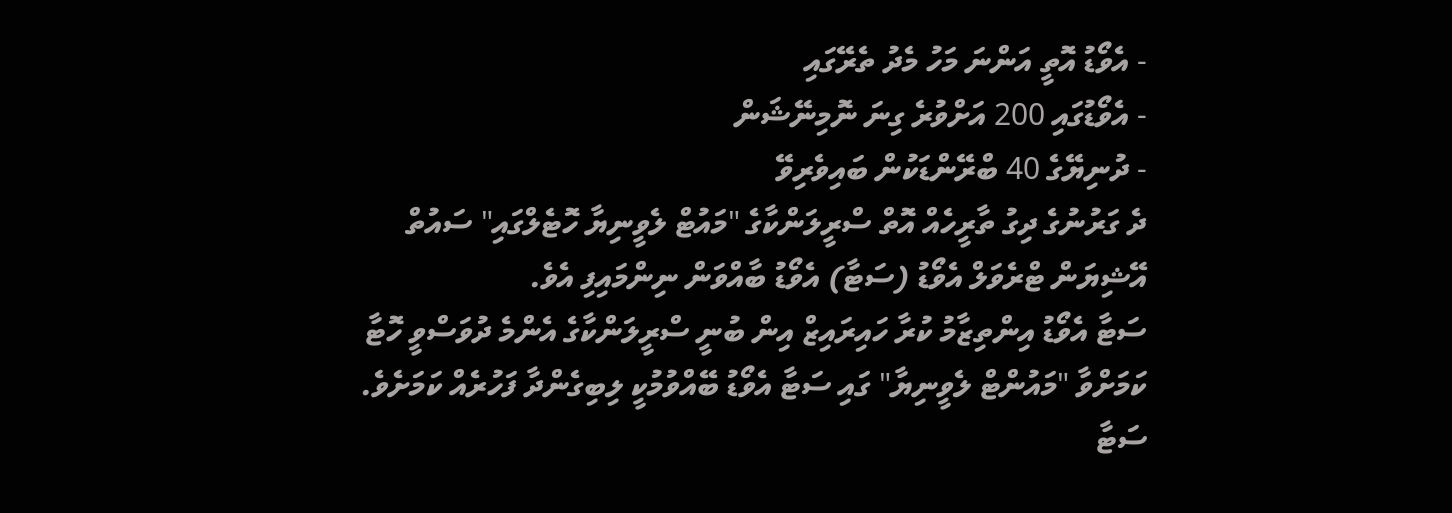- އެވޯޑު އޮތީ އަންނަ މަހު މެދު ތެރޭގައި
- އެވޯޑުގައި 200 އަށްވުރެ ގިނަ ނޮމިނޭޝަން
- ދުނިޔޭގެ 40 ބްރޭންޑަކުން ބައިވެރިވޭ
ދެ ގަރުނުގެ ދިގު ތާރީހެއް އޮތް ސްރީލަންކާގެ "މައުޓް ލެވީނިޔާ ހޮޓެލްގައި" ސައުތް އޭޝިޔަން ޓްރެވަލް އެވޯޑު (ސަޓާ) އެވޯޑު ބާއްވަން ނިންމައިފި އެވެ.
ސަޓާ އެވޯޑު އިންތިޒާމު ކުރާ ހައިރައިޒް އިން ބުނީ ސްރީލަންކާގެ އެންމެ ދުވަސްވީ ހޮޓާ ކަމަށްވާ "މައުންޓް ލެވީނިޔާ" ގައި ސަޓާ އެވޯޑު ބޭއްވުމުކީ ލިބިގެންދާ ފަހުރެއް ކަމަށެވެ. ސަޓާ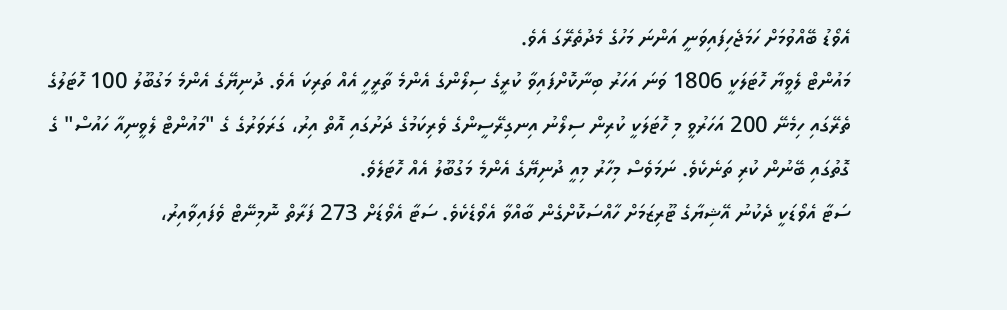އެވޯޑު ބޭއްވުމަށް ހަމަޖެހިފައިވަނީ އަންނަ މަހުގެ މެދުތެރޭގަ އެވެ.
މައުންޓް ލެވީޔާ ހޮޓަލަކީ 1806 ވަނަ އަހަރު ބިނާކޮށްފައިވާ ކުރީގެ ސިލޯންގެ އެންމެ ތާރީހީ އެއް ތަރިކަ އެވެ. ދުނިޔޭގެ އެންމެ މަގުބޫލު 100 ހޮޓަލުގެ ތެރޭގައި ހިމެނޭ 200 އަހަރުވީ މި ހޮޓަލަކީ ކުރިން ސިލޯނު އިނގިރޭސީންގެ ވެރިކަމުގެ ދަށުގައި އޮތް އިރު، ގަރަވަރުގެ ގެ "މައުންޓް ލެވީނިއާ ހައުސް" ގެ ގޮތުގައި ބޭނުން ކުރި ތަނެކެވެ. ނަމަވެސް މިހާރު މިއީ ދުނިޔޭގެ އެންމެ މަގުބޫލު އެއް ހޮޓަލެވެ.
ސަޓާ އެވޯޑަކީ ދެކުނު އޭޝިޔާގެ ޓޫރިޒަމަށް ހާއްސަކޮށްގެން ބާއްވާ އެވޯޑެކެވެ. ސަޓާ އެވޯޑަށް 273 ފަރާތް ނޮމިނޭޓް ވެފައިވާއިރު،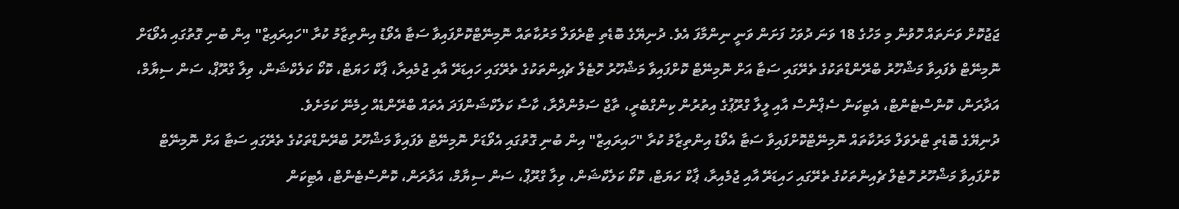ޖަޖުކޮށް ވަނަތައް ހޮވުން މި މަހުގެ 18 ވަނަ ދުވަހު ފަށަން ވަނީ ނިންމާފަ އެވެ. ދުނިޔޭގެ ބޮޑެތި ޓްރެވަލް މަރުކާތައް ނޮމިނޭޓްކޮށްފައިވާ ސަޓާ އެވޯޑު އިންތިޒާމު ކުރާ "ހައިރައިޒް" އިން ބުނި ގޮތުގައި އެވޯޑަށް ނޮމިނޭޓް ވެފައިވާ މަޝްހޫރު ބްރޭންޑްތަކުގެ ތެރޭގައި ސަޓާ އަށް ނޮމިނޭޓް ކޮށްފައިވާ މަޝްހޫރު ހޮޓެލް ޗެއިންތަކުގެ ތެރޭގައި ހައިޑަރޭ އާއި ޖުމެއިރާ، ޕާކް ހަޔަޓް، ކޮކޯ ކަލެކްޝަން، ވިލާ ގްރޫޕް، ސަން ސިޔާމް، އަދާރަން، ކޮންސްޓެންޓް، އެޓިކަން ސެޕްންސް އާއި ލީލާ ގްރޫޕުގެ އިތުރުން ކިންގްބެރީ، ތާޖް ސަމުންދްރާ، ކާސާ ކަލެކްޝަންފަދަ އެތައް ބްރޭންޑެއް ހިމެނޭ ކަމަށެވެ.
ދުނިޔޭގެ ބޮޑެތި ޓްރެވަލް މަރުކާތައް ނޮމިނޭޓްކޮށްފައިވާ ސަޓާ އެވޯޑު އިންތިޒާމު ކުރާ "ހައިރައިޒް" އިން ބުނި ގޮތުގައި އެވޯޑަށް ނޮމިނޭޓް ވެފައިވާ މަޝްހޫރު ބްރޭންޑްތަކުގެ ތެރޭގައި ސަޓާ އަށް ނޮމިނޭޓް ކޮށްފައިވާ މަޝްހޫރު ހޮޓެލް ޗެއިންތަކުގެ ތެރޭގައި ހައިޑަރޭ އާއި ޖުމެއިރާ، ޕާކް ހަޔަޓް، ކޮކޯ ކަލެކްޝަން، ވިލާ ގްރޫޕް، ސަން ސިޔާމް، އަދާރަން، ކޮންސްޓެންޓް، އެޓިކަން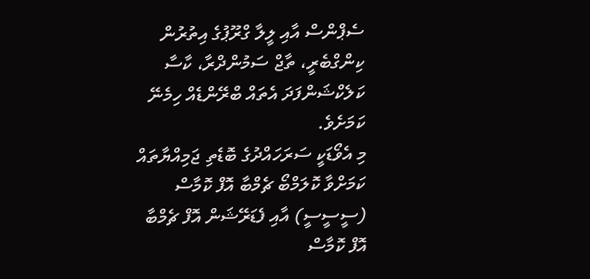ސެޕްންސް އާއި ލީލާ ގްރޫޕުގެ އިތުރުން ކިންގްބެރީ، ތާޖް ސަމުންދްރާ، ކާސާ ކަލެކްޝަންފަދަ އެތައް ބްރޭންޑެއް ހިމެނޭ ކަމަށެވެ.
މި އެވޯޑަކީ ސަރަހައްދުގެ ބޮޑެތި ޖަމިއްޔާތައް ކަމަށްވާ ކޮލަމްބޯ ޗެމްބާ އޮފް ކޮމާސް (ސީސީސީ) އާއި ފެޑަރޭޝަން އޮފް ޗެމްބާ އޮފް ކޮމާސް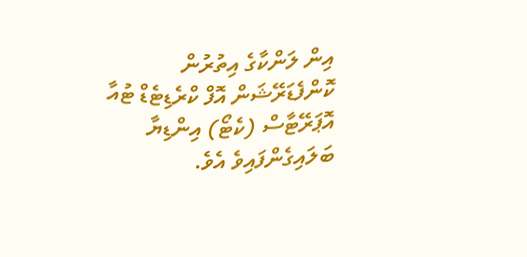އިން ލަންކާގެ އިތުރުން ކޮންފެޑަރޭޝަން އޮފް ކްރެޑިޓެޑް ޓުއާ އޮޕަރޭޓާސް (ކެޓޯ) އިންޑިޔާ ބަލައިގެންފައިވެ އެވެ.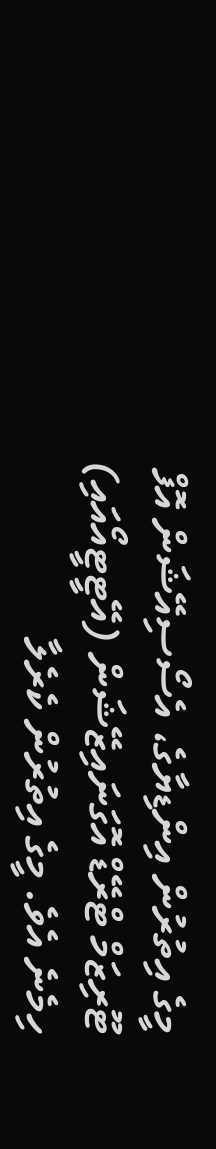މީގެ އިތުރުން އިންޑިޔާގެ، އެސޯސިއޭޝަން އޮފް ޓޫރިޒަމް ޓްރޭޑް އޮގަނައިޒޭޝަން (އޭޓީޓީއޯއައި) ހިމެނެ އެވެ. މީގެ އިތުރުން ކެރެލާ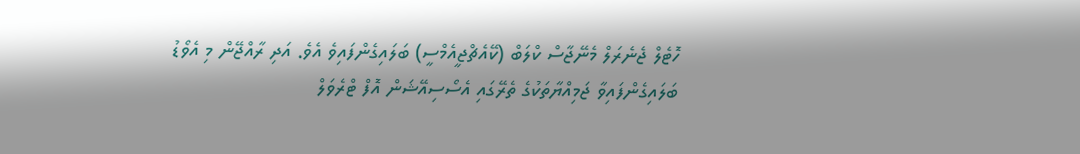ހޮޓެލް ޖެނެރަލް މެނޭޖާސް ކްލަބް (ކޭއެޗްޖީއެމްސީ) ބަލައިގެންފައިވެ އެވެ. އަދި ރާއްޖޭން މި އެވޯޑު ބަލައިގެންފައިވާ ޖަމިއްޔާތަކުގެ ތެރޭގައި އެސޯސިއޭޝަން އޮފް ޓްރެވަލް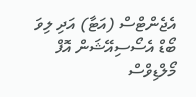އެޖެންޓްސް (އަޓާ) އަދި ލިވަ ބޯޑް އެސޯސިއޭޝަން އޮފް މޯލްޑިވްސް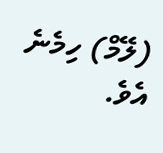(ލޭމް) ހިމެނެ އެވެ.